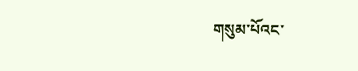གསུམ་པོའང་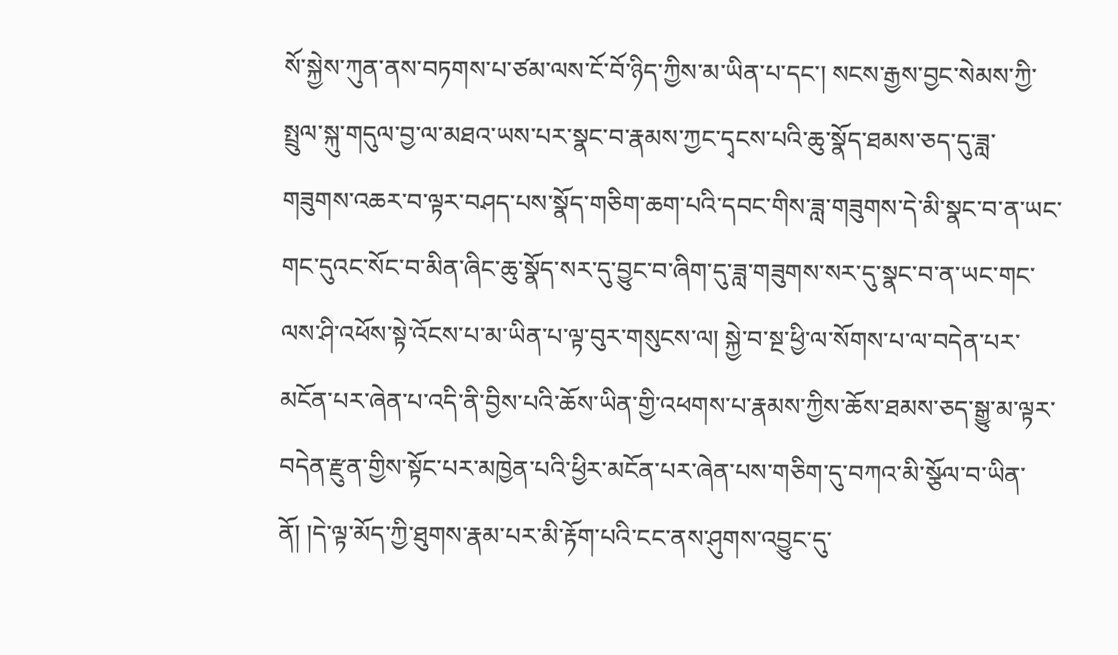སོ་སྐྱེས་ཀུན་ནས་བཏགས་པ་ཙམ་ལས་ངོ་བོ་ཉིད་ཀྱིས་མ་ཡིན་པ་དང་། སངས་རྒྱས་བྱང་སེམས་ཀྱི་སྤྲུལ་སྐུ་གདུལ་བྱ་ལ་མཐའ་ཡས་པར་སྣང་བ་རྣམས་ཀྱང་དྭངས་པའི་ཆུ་སྣོད་ཐམས་ཅད་དུ་ཟླ་གཟུགས་འཆར་བ་ལྟར་བཤད་པས་སྣོད་གཅིག་ཆག་པའི་དབང་གིས་ཟླ་གཟུགས་དེ་མི་སྣང་བ་ན་ཡང་གང་དུའང་སོང་བ་མིན་ཞིང་ཆུ་སྣོད་སར་དུ་བྱུང་བ་ཞིག་དུ་ཟླ་གཟུགས་སར་དུ་སྣང་བ་ན་ཡང་གང་ལས་ཤི་འཕོས་སྟེ་འོངས་པ་མ་ཡིན་པ་ལྟ་བུར་གསུངས་ལ། སྐྱེ་བ་སྔ་ཕྱི་ལ་སོགས་པ་ལ་བདེན་པར་མངོན་པར་ཞེན་པ་འདི་ནི་བྱིས་པའི་ཆོས་ཡིན་གྱི་འཕགས་པ་རྣམས་ཀྱིས་ཆོས་ཐམས་ཅད་སྒྱུ་མ་ལྟར་བདེན་རྫུན་གྱིས་སྟོང་པར་མཁྱེན་པའི་ཕྱིར་མངོན་པར་ཞེན་པས་གཅིག་དུ་བཀའ་མི་སྩོལ་བ་ཡིན་ནོ། །དེ་ལྟ་མོད་ཀྱི་ཐུགས་རྣམ་པར་མི་རྟོག་པའི་ངང་ནས་ཤུགས་འབྱུང་དུ་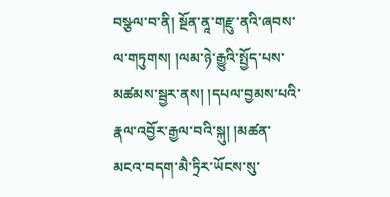བསྩལ་བ་ནི། སྔོན་ནཱ་གརྫུ་ནའི་ཞབས་ལ་གཏུགས། །ལམ་ཉེ་རྒྱུའི་སྤྱོད་པས་མཚམས་སྦྱར་ནས། །དཔལ་བྱམས་པའི་རྣལ་འབྱོར་རྒྱལ་བའི་སྐུ། །མཚན་མངའ་བདག་མཻ་ཏྲིར་ཡོངས་སུ་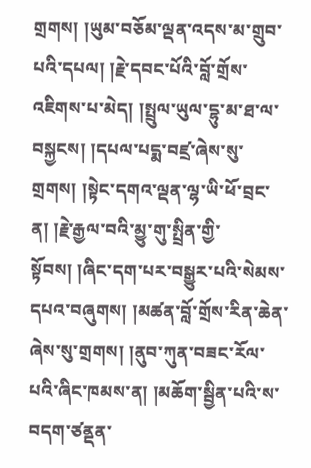གྲགས། །ཡུམ་བཅོམ་ལྡན་འདས་མ་གྲུབ་པའི་དཔལ། །རྗེ་དབང་པོའི་བློ་གྲོས་འཇིགས་པ་མེད། །སྤྲུལ་ཡུལ་དྷུ་མ་ཐ་ལ་བསྐྱངས། །དཔལ་པདྨ་བཛྲ་ཞེས་སུ་གྲགས། །སྟེང་དགའ་ལྡན་ལྷ་ཡི་ཕོ་བྲང་ན། །རྗེ་རྒྱལ་བའི་མྱུ་གུ་སྤྲིན་གྱི་སྟོབས། །ཞིང་དག་པར་བསྒྱུར་པའི་སེམས་དཔའ་བཞུགས། །མཚན་བློ་གྲོས་རིན་ཆེན་ཞེས་སུ་གྲགས། །ནུབ་ཀུན་བཟང་རོལ་པའི་ཞིང་ཁམས་ན། །མཆོག་སྦྱིན་པའི་ས་བདག་ཙནྡན་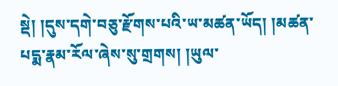སྡེ། །དུས་དགེ་བཅུ་རྫོགས་པའི་ཡ་མཚན་ཡོད། །མཚན་པདྨ་རྣམ་རོལ་ཞེས་སུ་གྲགས། །ཡུལ་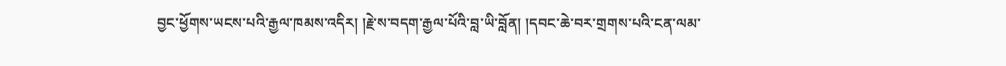བྱང་ཕྱོགས་ཡངས་པའི་རྒྱལ་ཁམས་འདིར། །རྗེ་ས་བདག་རྒྱལ་པོའི་བླ་ཡི་བློན། །དབང་ཆེ་བར་གྲགས་པའི་ངན་ལམ་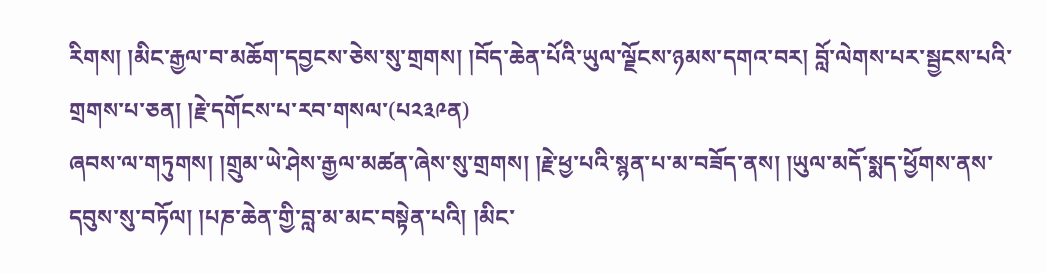རིགས། །མིང་རྒྱལ་བ་མཆོག་དབྱངས་ཅེས་སུ་གྲགས། །བོད་ཆེན་པོའི་ཡུལ་ལྗོངས་ཉམས་དགའ་བར། བློ་ལེགས་པར་སྦྱངས་པའི་གྲགས་པ་ཅན། །རྗེ་དགོངས་པ་རབ་གསལ་(པ༢༣༩ན)
ཞབས་ལ་གཏུགས། །གྲུམ་ཡེ་ཤེས་རྒྱལ་མཚན་ཞེས་སུ་གྲགས། །རྗེ་ཕྱ་པའི་སྙན་པ་མ་བཟོད་ནས། །ཡུལ་མདོ་སྨད་ཕྱོགས་ནས་དབུས་སུ་བཏོལ། །པཎ་ཆེན་གྱི་བླ་མ་མང་བསྟེན་པའི། །མིང་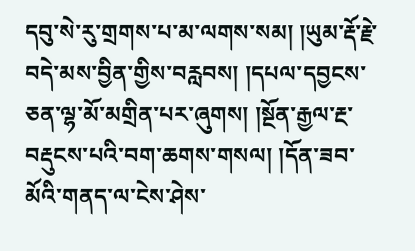དབུ་སེ་རུ་གྲགས་པ་མ་ལགས་སམ། །ཡུམ་རྡོ་རྗེ་བདེ་མས་བྱིན་གྱིས་བརླབས། །དཔལ་དབྱངས་ཅན་ལྷ་མོ་མགྲིན་པར་ཞུགས། །སྔོན་རྒྱལ་རྔ་བརྡུངས་པའི་བག་ཆགས་གསལ། །དོན་ཟབ་མོའི་གནད་ལ་ངེས་ཤེས་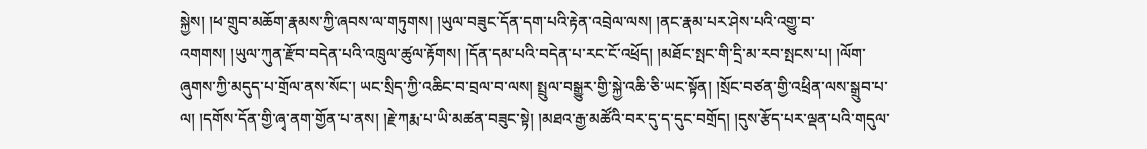སྐྱེས། །ཕ་གྲུབ་མཆོག་རྣམས་ཀྱི་ཞབས་ལ་གཏུགས། །ཡུལ་བཟུང་དོན་དག་པའི་རྟེན་འབྲེལ་ལས། །ནང་རྣམ་པར་ཤེས་པའི་འགྱུ་བ་འགགས། །ཡུལ་ཀུན་རྫོབ་བདེན་པའི་འཁྲུལ་ཚུལ་རྟོགས། །དོན་དམ་པའི་བདེན་པ་རང་ངོ་འཕྲོད། །མཐོང་སྤང་གི་དྲི་མ་རབ་སྤངས་པ། །ལོག་ཞུགས་ཀྱི་མདུད་པ་གྲོལ་ནས་སོང་། ཡང་སྲིད་ཀྱི་འཆིང་བ་བྲལ་བ་ལས། སྤྲུལ་བསྒྱུར་གྱི་སྐྱེ་འཆི་ཅི་ཡང་སྟོན། །སྲོང་བཙན་གྱི་འཕྲིན་ལས་སྒྲུབ་པ་ལ། །དགོས་དོན་གྱི་ཞྭ་ནག་གྱོན་པ་ནས། །རྗེ་ཀརྨ་པ་ཡི་མཚན་བཟུང་སྟེ། །མཐའ་རྒྱ་མཚོའི་བར་དུ་ད་དུང་བགྲོད། །དུས་རྩོད་པར་ལྡན་པའི་གདུལ་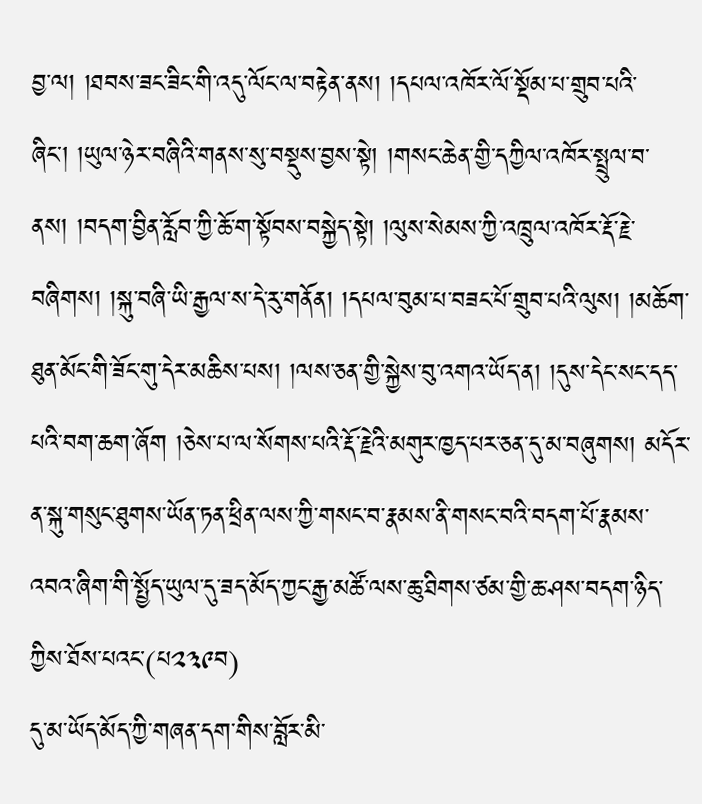བྱ་ལ། །ཐབས་ཟང་ཟིང་གི་འདུ་ལོང་ལ་བརྟེན་ནས། །དཔལ་འཁོར་ལོ་སྡོམ་པ་གྲུབ་པའི་ཞིང་། །ཡུལ་ཉེར་བཞིའི་གནས་སུ་བསྡུས་བྱས་སྟེ། །གསང་ཆེན་གྱི་དཀྱིལ་འཁོར་སྤྲུལ་བ་ནས། །བདག་བྱིན་རློབ་ཀྱི་ཆོ་ག་སྟོབས་བསྐྱེད་སྟེ། །ལུས་སེམས་ཀྱི་འཁྲུལ་འཁོར་རྡོ་རྗེ་བཞིགས། །སྐུ་བཞི་ཡི་རྒྱལ་ས་དེ་རུ་གནོན། །དཔལ་བུམ་པ་བཟང་པོ་གྲུབ་པའི་ལུས། །མཆོག་ཐུན་མོང་གི་ཟོང་གུ་དེར་མཆིས་པས། །ལས་ཅན་གྱི་སྐྱེས་བུ་འགའ་ཡོད་ན། །དུས་དེང་སང་དད་པའི་བག་ཆག་ཞོག །ཅེས་པ་ལ་སོགས་པའི་རྡོ་རྗེའི་མགུར་ཁྱད་པར་ཅན་དུ་མ་བཞུགས། མདོར་ན་སྐུ་གསུང་ཐུགས་ཡོན་ཏན་ཕྲིན་ལས་ཀྱི་གསང་བ་རྣམས་ནི་གསང་བའི་བདག་པོ་རྣམས་འབའ་ཞིག་གི་སྤྱོད་ཡུལ་དུ་ཟད་མོད་ཀྱང་རྒྱ་མཚོ་ལས་ཆུ་ཐིགས་ཙམ་གྱི་ཆ་ཤས་བདག་ཉིད་ཀྱིས་ཐོས་པའང་(པ༢༣༩བ)
དུ་མ་ཡོད་མོད་ཀྱི་གཞན་དག་གིས་བློར་མི་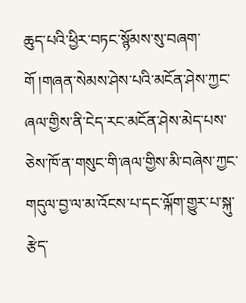ཆུད་པའི་ཕྱིར་བཏང་སྙོམས་སུ་བཞག་གོ །གཞན་སེམས་ཤེས་པའི་མངོན་ཤེས་ཀྱང་ཞལ་གྱིས་ནི་ངེད་རང་མངོན་ཤེས་མེད་པས་ཅེས་ཁོ་ན་གསུང་གི་ཞལ་གྱིས་མི་བཞེས་ཀྱང་གདུལ་བྱ་ལ་མ་འོངས་པ་དང་ལྐོག་གྱུར་པ་སྐུ་རྩེད་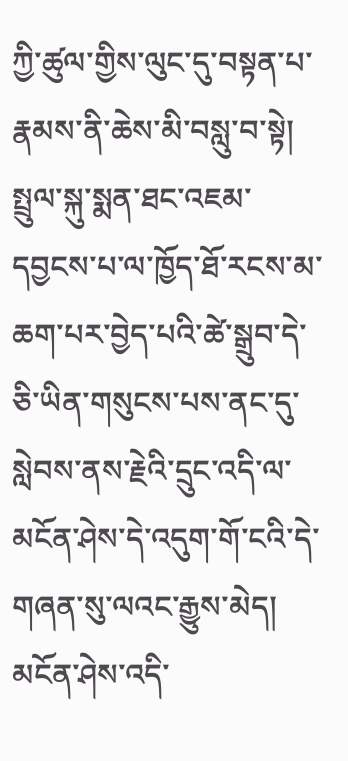ཀྱི་ཚུལ་གྱིས་ལུང་དུ་བསྟན་པ་རྣམས་ནི་ཆེས་མི་བསླུ་བ་སྟེ། སྤྲུལ་སྐུ་སྨན་ཐང་འཇམ་དབྱངས་པ་ལ་ཁྱོད་ཐོ་རངས་མ་ཆག་པར་བྱེད་པའི་ཚེ་སྒྲུབ་དེ་ཅི་ཡིན་གསུངས་པས་ནང་དུ་སླེབས་ནས་རྗེའི་དྲུང་འདི་ལ་མངོན་ཤེས་དེ་འདུག་གོ་ངའི་དེ་གཞན་སུ་ལའང་རྒྱུས་མེད། མངོན་ཤེས་འདི་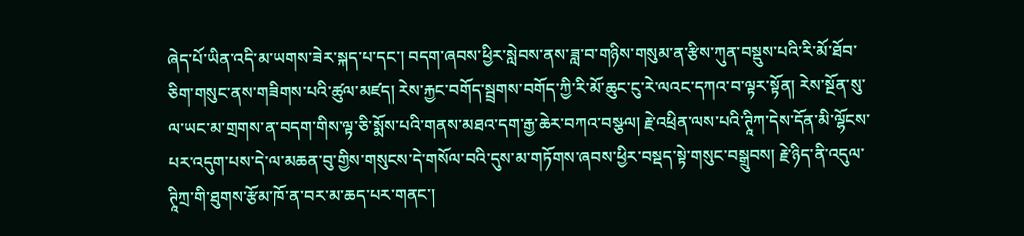ཞེད་པོ་ཡིན་འདི་མ་ཡགས་ཟེར་སྐད་པ་དང་། བདག་ཞབས་ཕྱིར་སླེབས་ནས་ཟླ་བ་གཉིས་གསུམ་ན་རྩིས་ཀུན་བསྡུས་པའི་རི་མོ་ཐོབ་ཅིག་གསུང་ནས་གཟིགས་པའི་ཚུལ་མཛད། རེས་རྐྱང་བགོད་སྦྲགས་བགོད་ཀྱི་རི་མོ་ཆུང་ངུ་རེ་ལའང་དཀའ་བ་ལྟར་སྟོན། རེས་སྔོན་སུ་ལ་ཡང་མ་གྲགས་ན་བདག་གིས་ལྟ་ཅི་སྨོས་པའི་གནས་མཐའ་དག་རྒྱ་ཆེར་བཀའ་བསྩལ། རྗེ་འཕྲིན་ལས་པའི་ཊཱིཀ་དེས་དོན་མི་ལྷོངས་པར་འདུག་པས་དེ་ལ་མཆན་བུ་གྱིས་གསུངས་དེ་གསོལ་བའི་དུས་མ་གཏོགས་ཞབས་ཕྱིར་བསྡད་སྟེ་གསུང་བསྒྲུབས། རྗེ་ཉིད་ནི་འདུལ་ཊཱིཀྲ་གི་ཐུགས་རྩོམ་ཁོ་ན་བར་མ་ཆད་པར་གནང་།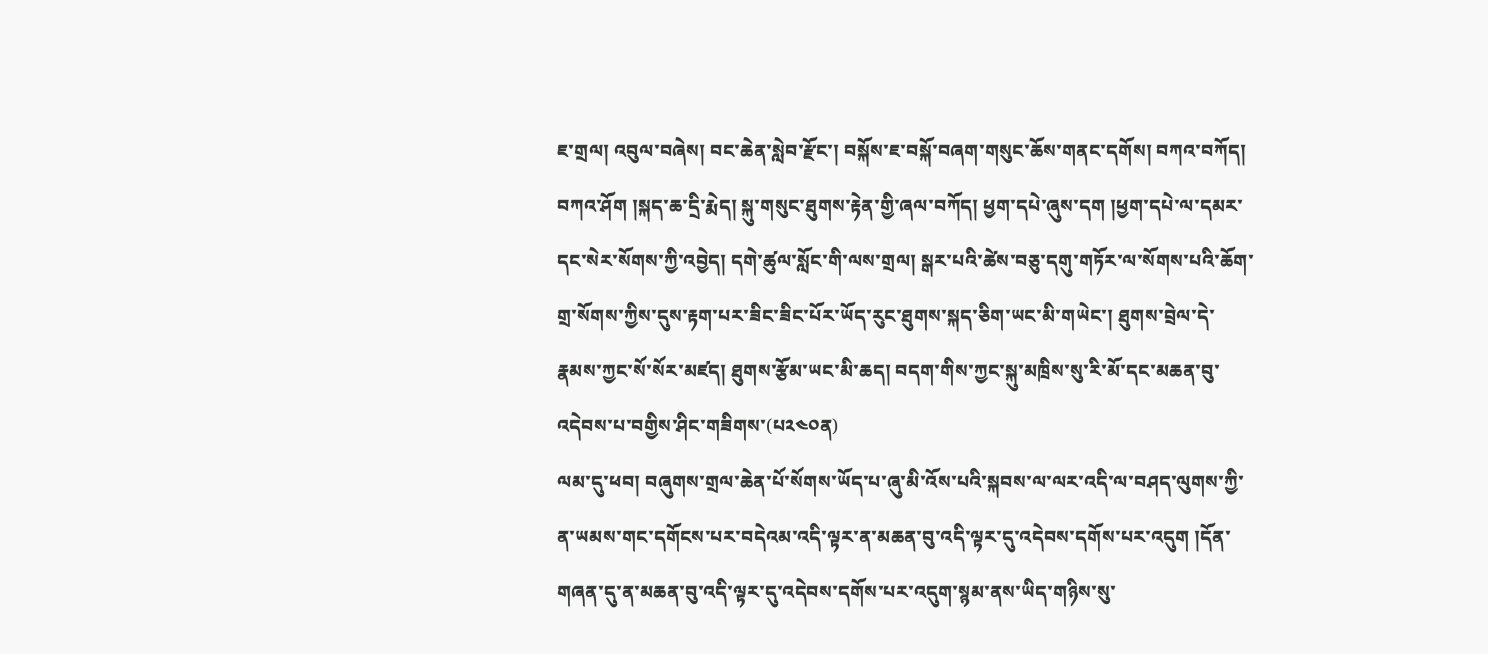ཇ་གྲལ། འབུལ་བཞེས། བང་ཆེན་སླེབ་རྫོང་། བསྐོས་ཇ་བསྐོ་བཞག་གསུང་ཆོས་གནང་དགོས། བཀའ་བཀོད། བཀའ་ཤོག །སྐད་ཆ་དྲི་རྨེད། སྐུ་གསུང་ཐུགས་རྟེན་གྱི་ཞལ་བཀོད། ཕྱག་དཔེ་ཞུས་དག །ཕྱག་དཔེ་ལ་དམར་དང་སེར་སོགས་ཀྱི་འབྱེད། དགེ་ཚུལ་སློང་གི་ལས་གྲལ། སྒར་པའི་ཚེས་བཅུ་དགུ་གཏོར་ལ་སོགས་པའི་ཆོག་གྲ་སོགས་ཀྱིས་དུས་རྟག་པར་ཟིང་ཟིང་པོར་ཡོད་རུང་ཐུགས་སྐད་ཅིག་ཡང་མི་གཡེང་། ཐུགས་བྲེལ་དེ་རྣམས་ཀྱང་སོ་སོར་མཛད། ཐུགས་རྩོམ་ཡང་མི་ཆད། བདག་གིས་ཀྱང་སྐུ་མཁྲིས་སུ་རི་མོ་དང་མཆན་བུ་འདེབས་པ་བགྱིས་ཤིང་གཟིགས་(པ༢༤༠ན)
ལམ་དུ་ཕབ། བཞུགས་གྲལ་ཆེན་པོ་སོགས་ཡོད་པ་ཞུ་མི་འོས་པའི་སྐབས་ལ་ལར་འདི་ལ་བཤད་ལུགས་ཀྱི་ན་ཡམས་གང་དགོངས་པར་བདེའམ་འདི་ལྟར་ན་མཆན་བུ་འདི་ལྟར་དུ་འདེབས་དགོས་པར་འདུག །དོན་གཞན་དུ་ན་མཆན་བུ་འདི་ལྟར་དུ་འདེབས་དགོས་པར་འདུག་སྙམ་ནས་ཡིད་གཉིས་སུ་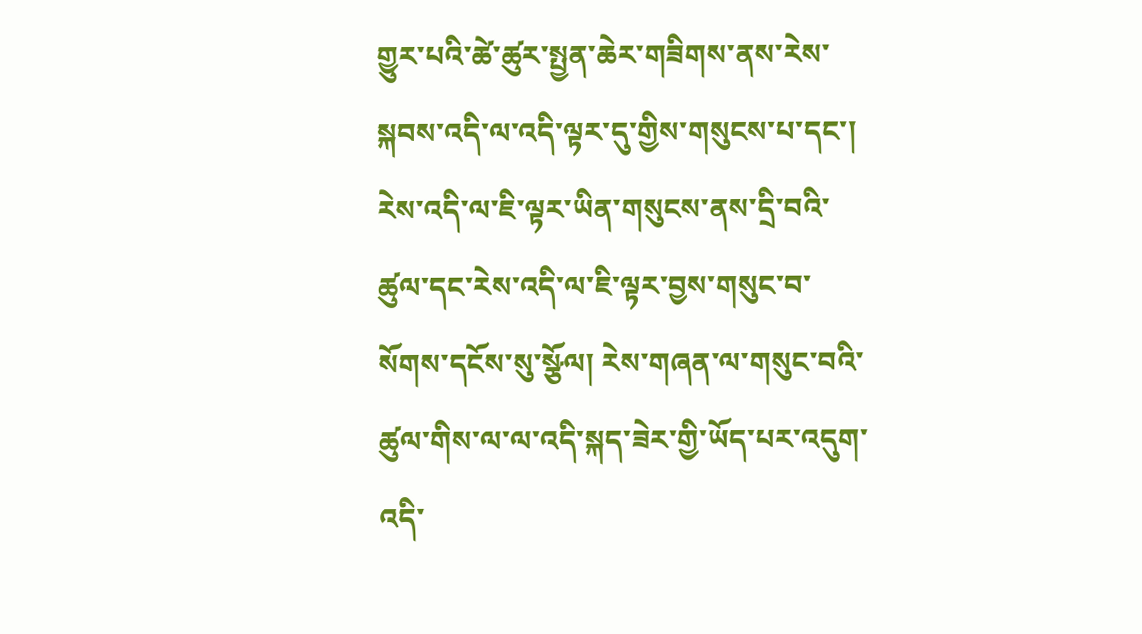གྱུར་པའི་ཚེ་ཚུར་སྤྱན་ཆེར་གཟིགས་ནས་རེས་སྐབས་འདི་ལ་འདི་ལྟར་དུ་གྱིས་གསུངས་པ་དང་། རེས་འདི་ལ་ཇི་ལྟར་ཡིན་གསུངས་ནས་དྲི་བའི་ཚུལ་དང་རེས་འདི་ལ་ཇི་ལྟར་བྱས་གསུང་བ་སོགས་དངོས་སུ་སྩོལ། རེས་གཞན་ལ་གསུང་བའི་ཚུལ་གིས་ལ་ལ་འདི་སྐད་ཟེར་གྱི་ཡོད་པར་འདུག་འདི་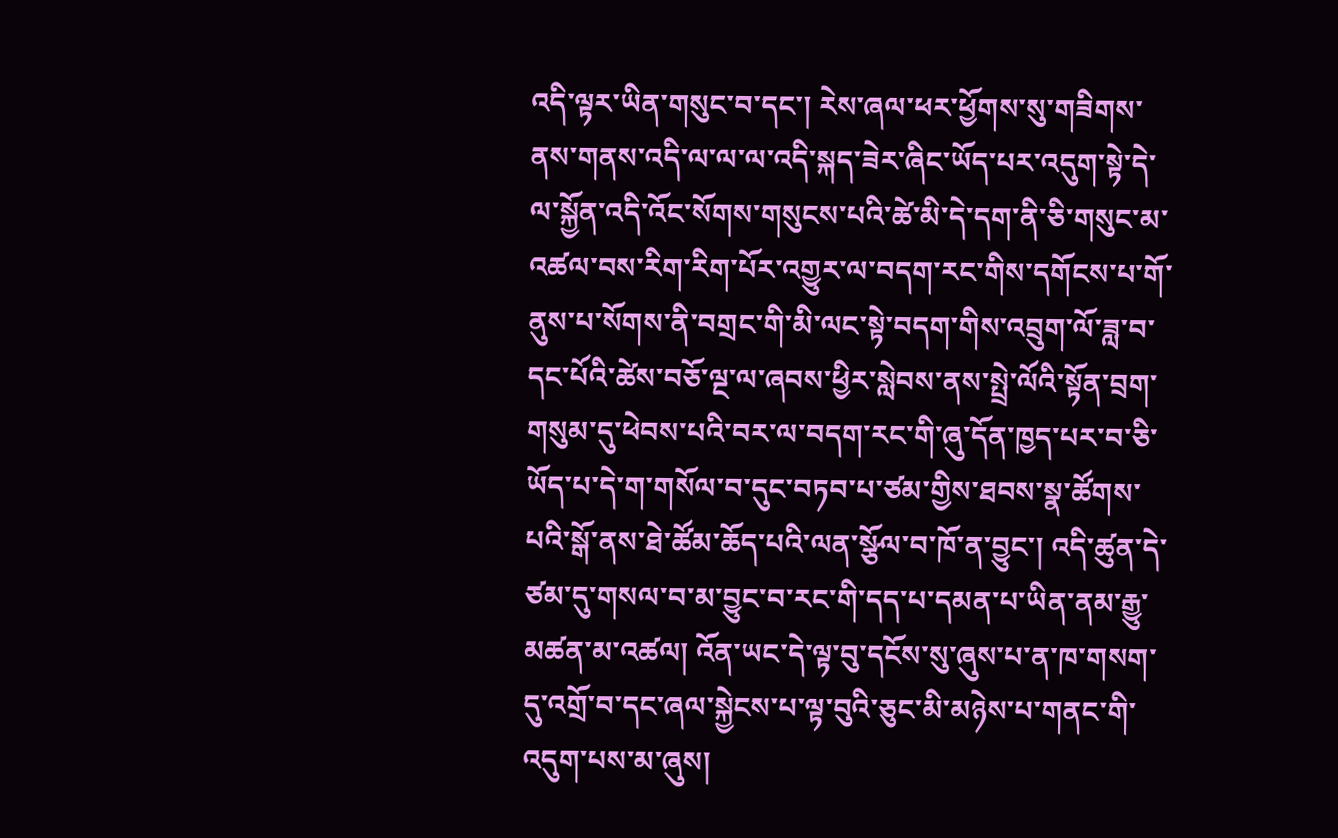འདི་ལྟར་ཡིན་གསུང་བ་དང་། རེས་ཞལ་ཕར་ཕྱོགས་སུ་གཟིགས་ནས་གནས་འདི་ལ་ལ་ལ་འདི་སྐད་ཟེར་ཞིང་ཡོད་པར་འདུག་སྟེ་དེ་ལ་སྐྱོན་འདི་འོང་སོགས་གསུངས་པའི་ཚེ་མི་དེ་དག་ནི་ཅི་གསུང་མ་འཚལ་བས་རིག་རིག་པོར་འགྱུར་ལ་བདག་རང་གིས་དགོངས་པ་གོ་ནུས་པ་སོགས་ནི་བགྲང་གི་མི་ལང་སྟེ་བདག་གིས་འབྲུག་ལོ་ཟླ་བ་དང་པོའི་ཚེས་བཅོ་ལྔ་ལ་ཞབས་ཕྱིར་སླེབས་ནས་སྤྲེ་ལོའི་སྟོན་བྲག་གསུམ་དུ་ཕེབས་པའི་བར་ལ་བདག་རང་གི་ཞུ་དོན་ཁྱད་པར་བ་ཅི་ཡོད་པ་དེ་ག་གསོལ་བ་དུང་བཏབ་པ་ཙམ་གྱིས་ཐབས་སྣ་ཚོགས་པའི་སྒོ་ནས་ཐེ་ཚོམ་ཆོད་པའི་ལན་སྩོལ་བ་ཁོ་ན་བྱུང་། འདི་ཚུན་དེ་ཙམ་དུ་གསལ་བ་མ་བྱུང་བ་རང་གི་དད་པ་དམན་པ་ཡིན་ནམ་རྒྱུ་མཚན་མ་འཚལ། འོན་ཡང་དེ་ལྟ་བུ་དངོས་སུ་ཞུས་པ་ན་ཁ་གསག་དུ་འགྲོ་བ་དང་ཞལ་སྐྱེངས་པ་ལྟ་བུའི་ཅུང་མི་མཉེས་པ་གནང་གི་འདུག་པས་མ་ཞུས།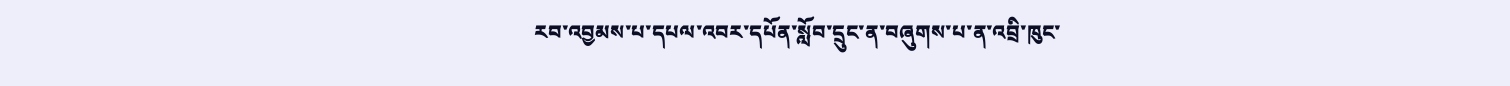རབ་འབྱམས་པ་དཔལ་འབར་དཔོན་སློབ་དྲུང་ན་བཞུགས་པ་ན་འབྲི་ཁུང་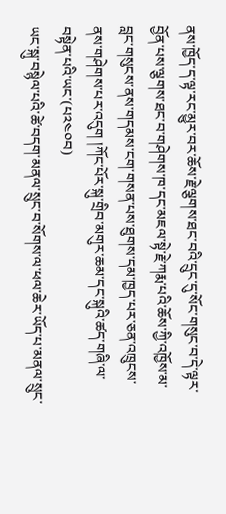ནས་ཁྱོད་ད་ལྟ་རང་མྱུར་བར་ཆོས་རྗེ་ལྕགས་ཐང་བའི་དྲུང་དུ་སོང་གསུང་བ་དེ་ལྟར་བྱོན་པས་ལྕགས་ཐང་བ་གཤེགས་ཁ་དང་མཇལ་སྟེ་རྗེ་ཀརྨ་པའི་ཆོས་ཀྱི་འཁྱོས་མ་བླང་གསུངས་ནས་གདམས་ངག་གསན་པས་ཐུགས་དམ་ཁྱད་པར་ཅན་འཁྲུངས་ནས་གཤེགས་པར་འདུག །ཀོང་པོར་སྐུ་གྲིབ་མགུར་ཆམ་དང་སྐུའི་ཚད་གཞི་ལ་བསྟེན་པའི་ཡང་(པ༢༤༠བ)
ཡང་སྐུ་བསྙེལ་པའི་ཚེ་བདག་མནལ་སྲུང་བ་སོགས་ལ་ཕལ་ཆེར་ཡོད་པ་མནལ་སྲུང་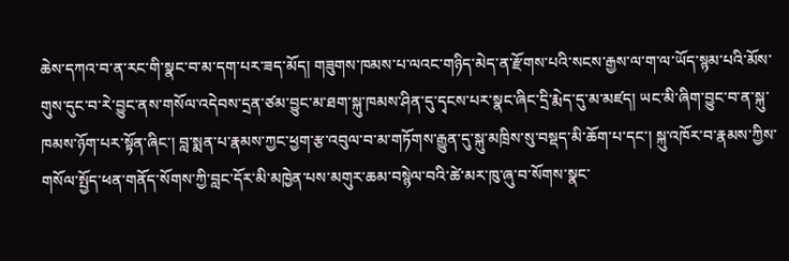ཆེས་དཀའ་བ་ན་རང་གི་སྣང་བ་མ་དག་པར་ཟད་མོད། གཟུགས་ཁམས་པ་ལའང་གཉིད་མེད་ན་རྫོགས་པའི་སངས་རྒྱས་ལ་ག་ལ་ཡོད་སྙམ་པའི་མོས་གུས་དུང་བ་རེ་བྱུང་ནས་གསོལ་འདེབས་དྲན་ཙམ་བྱུང་མ་ཐག་སྐུ་ཁམས་ཤིན་དུ་དྭངས་པར་སྣང་ཞིང་དྲི་རྨེད་དུ་མ་མཛད། ཡང་མི་ཞིག་བྱུང་བ་ན་སྐུ་ཁམས་ཉོག་པར་སྟོན་ཞིང་། བླ་སྨན་པ་རྣམས་ཀྱང་ཕྱག་རྩ་འབུལ་བ་མ་གཏོགས་རྒྱུན་དུ་སྐུ་མཁྲིས་སུ་བསྡད་མི་ཆོག་པ་དང་། སྐུ་འཁོར་བ་རྣམས་ཀྱིས་གསོལ་སྤྱོད་ཕན་གནོད་སོགས་ཀྱི་བླང་དོར་མི་མཁྱེན་པས་མགུར་ཆམ་བསྙེལ་བའི་ཚེ་མར་ཁུ་ཞུ་བ་སོགས་སྣང་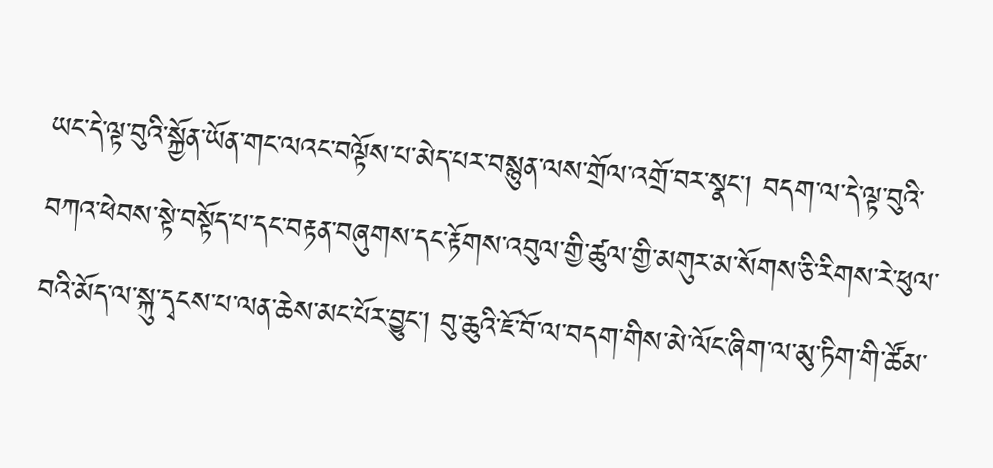ཡང་དེ་ལྟ་བུའི་སྐྱོན་ཡོན་གང་ལའང་བལྟོས་པ་མེད་པར་བསྙུན་ལས་གྲོལ་འགྲོ་བར་སྣང་། བདག་ལ་དེ་ལྟ་བུའི་བཀའ་ཕེབས་སྟེ་བསྟོད་པ་དང་བརྟན་བཞུགས་དང་རྟོགས་འབུལ་གྱི་ཚུལ་གྱི་མགུར་མ་སོགས་ཅི་རིགས་རེ་ཕུལ་བའི་མོད་ལ་སྐུ་དྭངས་པ་ལན་ཆེས་མང་པོར་བྱུང་། བུ་ཆུའི་ཇོ་བོ་ལ་བདག་གིས་མེ་ལོང་ཞིག་ལ་མུ་ཏིག་གི་ཚོམ་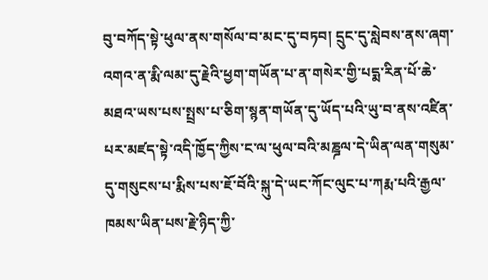བུ་བཀོད་སྟེ་ཕུལ་ནས་གསོལ་བ་མང་དུ་བཏབ། དྲུང་དུ་སླེབས་ནས་ཞག་འགའ་ན་རྨི་ལམ་དུ་རྗེའི་ཕྱག་གཡོན་པ་ན་གསེར་གྱི་པདྨ་རིན་པོ་ཆེ་མཐའ་ཡས་པས་སྤྲས་པ་ཅིག་སྙན་གཡོན་དུ་ཡོད་པའི་ཡུ་བ་ནས་འཛིན་པར་མཛད་སྟེ་འདི་ཁྱོད་ཀྱིས་ང་ལ་ཕུལ་བའི་མཎྜལ་དེ་ཡིན་ལན་གསུམ་དུ་གསུངས་པ་རྨིས་པས་ཇོ་བོའི་སྐུ་དེ་ཡང་ཀོང་ལུང་པ་ཀརྨ་པའི་རྒྱལ་ཁམས་ཡིན་པས་རྗེ་ཉིད་ཀྱི་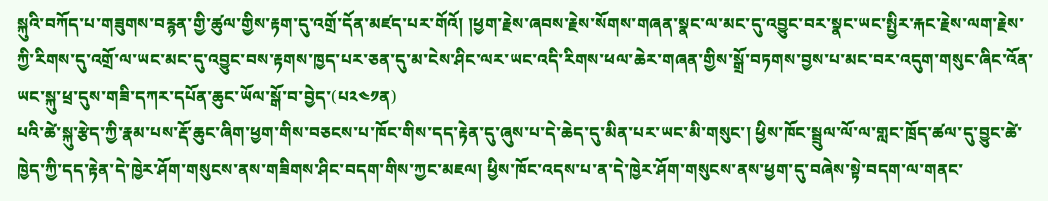སྐུའི་བཀོད་པ་གཟུགས་བརྙན་གྱི་ཚུལ་གྱིས་རྟག་དུ་འགྲོ་དོན་མཛད་པར་གོའོ། །ཕྱག་རྗེས་ཞབས་རྗེས་སོགས་གཞན་སྣང་ལ་མང་དུ་འབྱུང་བར་སྣང་ཡང་སྤྱིར་རྐང་རྗེས་ལག་རྗེས་ཀྱི་རིགས་དུ་འགྲོ་ལ་ཡང་མང་དུ་འབྱུང་བས་རྟགས་ཁྱད་པར་ཅན་དུ་མ་ངེས་ཤིང་ལར་ཡང་འདི་རིགས་ཕལ་ཆེར་གཞན་གྱིས་སྒྲོ་བཏགས་བྱས་པ་མང་བར་འདུག་གསུང་ཞིང་འོན་ཡང་སྐུ་ཕྲ་དུས་གཟི་དཀར་དཔོན་ཆུང་ཡོལ་སྒོ་བ་བྱེད་(པ༢༤༡ན)
པའི་ཚེ་སྐུ་རྩེད་ཀྱི་རྣམ་པས་རྡོ་ཆུང་ཞིག་ཕྱག་གིས་བཅངས་པ་ཁོང་གིས་དད་རྟེན་དུ་ཞུས་པ་དེ་ཆེད་དུ་མིན་པར་ཡང་མི་གསུང་། ཕྱིས་ཁོང་སྦྲུལ་ལོ་ལ་གླང་ཁྲོད་ཚལ་དུ་བྱུང་ཚེ་ཁྱེད་ཀྱི་དད་རྟེན་དེ་ཁྱེར་ཤོག་གསུངས་ནས་གཟིགས་ཤིང་བདག་གིས་ཀྱང་མཇལ། ཕྱིས་ཁོང་འདས་པ་ན་དེ་ཁྱེར་ཤོག་གསུངས་ནས་ཕྱག་དུ་བཞེས་སྟེ་བདག་ལ་གནང་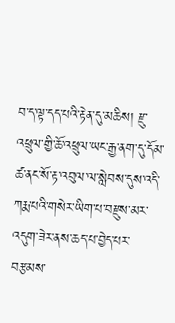བ་ད་ལྟ་དད་པའི་རྟེན་དུ་མཆིས། རྫུ་འཕྲུལ་གྱི་ཆོ་འཕྲུལ་ཡང་རྒྱ་ནག་དུ་དོམ་ཚ་ནང་སོ་རྟ་འབུལ་ལ་སླེབས་དུས་འདི་ཀརྨ་པའི་གསེར་ཡིག་པ་བརྫུས་མར་འདུག་ཟེར་ནས་ཆད་པ་བྱེད་པར་བརྩམས་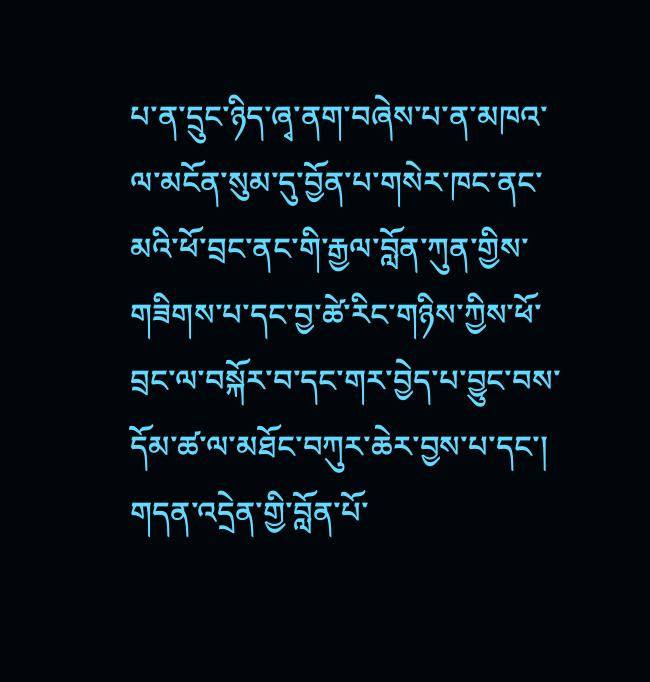པ་ན་དྲུང་ཉིད་ཞྭ་ནག་བཞེས་པ་ན་མཁའ་ལ་མངོན་སུམ་དུ་བྱོན་པ་གསེར་ཁང་ནང་མའི་ཕོ་བྲང་ནང་གི་རྒྱལ་བློན་ཀུན་གྱིས་གཟིགས་པ་དང་བྱ་ཚེ་རིང་གཉིས་ཀྱིས་ཕོ་བྲང་ལ་བསྐོར་བ་དང་གར་བྱེད་པ་བྱུང་བས་དོམ་ཚ་ལ་མཐོང་བཀུར་ཆེར་བྱས་པ་དང་། གདན་འདྲེན་གྱི་བློན་པོ་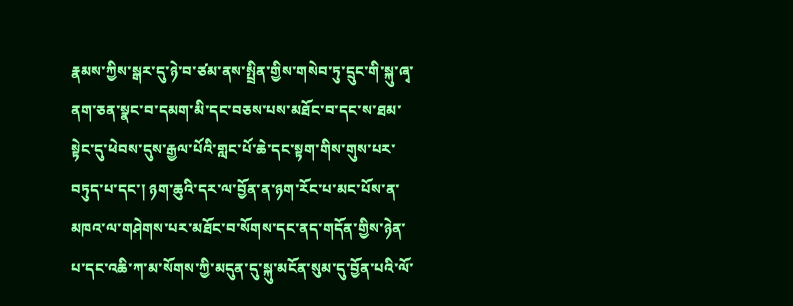རྣམས་ཀྱིས་སྒར་དུ་ཉེ་བ་ཙམ་ནས་སྤྲིན་གྱིས་གསེབ་ཏུ་དྲུང་གི་སྐུ་ཞྭ་ནག་ཅན་སྣང་བ་དམག་མི་དང་བཅས་པས་མཐོང་བ་དང་ས་ཐམ་སྟེང་དུ་ཕེབས་དུས་རྒྱལ་པོའི་གླང་པོ་ཆེ་དང་སྟག་གིས་གུས་པར་བཏུད་པ་དང་། ཉག་ཆུའི་དར་ལ་བྱོན་ན་ཉག་རོང་པ་མང་པོས་ན་མཁའ་ལ་གཤེགས་པར་མཐོང་བ་སོགས་དང་ནད་གདོན་གྱིས་ཉེན་པ་དང་འཆི་ཀ་མ་སོགས་ཀྱི་མདུན་དུ་སྐུ་མངོན་སུམ་དུ་བྱོན་པའི་ལོ་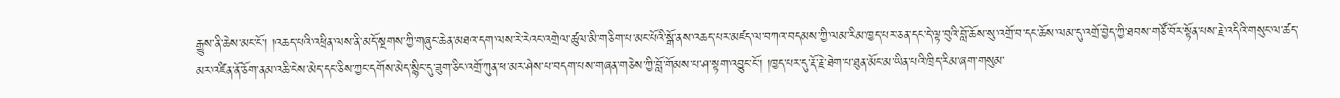རྒྱུས་ནི་ཆེས་མང་ངོ་། །འཆད་པའི་འཕྲིན་ལས་ནི་མདོ་སྔགས་ཀྱི་གཞུང་ཆེན་མཐའ་དག་ལས་རེ་རེའང་འགྲེལ་ཚུལ་མི་གཅིག་པ་མང་པོའི་སྒོ་ནས་འཆད་པར་མཛད་ལ་བཀའ་བདམས་ཀྱི་ལམ་རིམ་ཁྱད་པར་ཅན་དང་དེ་ལྟ་བུའི་བློ་ཆོས་སུ་འགྲོ་བ་དང་ཆོས་ལམ་དུ་འགྲོ་བྱེད་ཀྱི་ཐབས་གཙོ་བོར་སྟོན་པས་རྗེ་འདིའི་གསུང་ལ་ཚད་མར་འཛིན་ནོ་ཅོག་ནམ་འཆི་ངེས་མེད་དང་ཅིས་ཀྱང་དགོས་མེད་སྙིང་དུ་ཟུག་ཅིང་འགྲོ་ཀུན་ཕ་མར་ཤེས་པ་བདག་པས་གཞན་གཅེས་ཀྱི་བློ་གོམས་པ་ཤ་སྟག་འབྱུང་ངོ་། །ཁྱད་པར་དུ་རྡོ་རྗེ་ཐེག་པ་ཐུན་མོང་མ་ཡིན་པའི་ཁྲིད་རིམ་ཞག་གསུམ་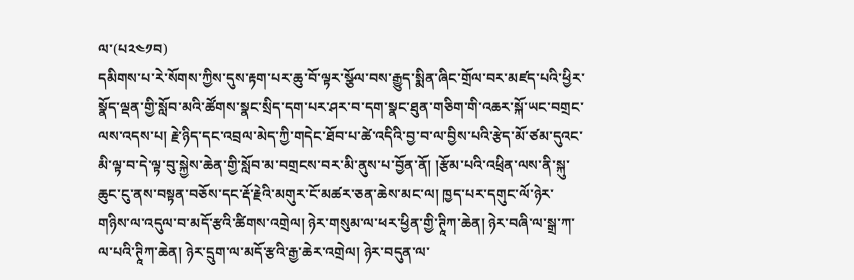ལ་(པ༢༤༡བ)
དམིགས་པ་རེ་སོགས་ཀྱིས་དུས་རྟག་པར་ཆུ་བོ་ལྟར་སྩོལ་བས་རྒྱུད་སྨིན་ཞིང་གྲོལ་བར་མཛད་པའི་ཕྱིར་སྣོད་ལྡན་གྱི་སློབ་མའི་ཚོགས་སྣང་སྲིད་དག་པར་ཤར་བ་དག་སྣང་ཐུན་གཅིག་གི་འཆར་སྐོ་ཡང་བགྲང་ལས་འདས་པ། རྗེ་ཉིད་དང་འབྲལ་མེད་ཀྱི་གདེང་ཐོབ་པ་ཚེ་འདིའི་བྱ་བ་ལ་བྱིས་པའི་རྩེད་མོ་ཙམ་དུའང་མི་ལྟ་བ་དེ་ལྟ་བུ་སྐྱེས་ཆེན་གྱི་སློབ་མ་བགྲངས་བར་མི་ནུས་པ་བྱོན་ནོ། །རྩོམ་པའི་འཕྲིན་ལས་ནི་སྐུ་ཆུང་ངུ་ནས་བསྟན་བཅོས་དང་རྡོ་རྗེའི་མགུར་ངོ་མཚར་ཅན་ཆེས་མང་ལ། ཁྱད་པར་དགུང་ལོ་ཉེར་གཉིས་ལ་འདུལ་བ་མདོ་རྩའི་ཚིགས་འགྲེལ། ཉེར་གསུམ་ལ་ཕར་ཕྱིན་གྱི་ཊཱིཀ་ཆེན། ཉེར་བཞི་ལ་སྒྲ་ཀ་ལ་པའི་ཊཱིཀ་ཆེན། ཉེར་དྲུག་ལ་མདོ་རྩའི་རྒྱ་ཆེར་འགྲེལ། ཉེར་བདུན་ལ་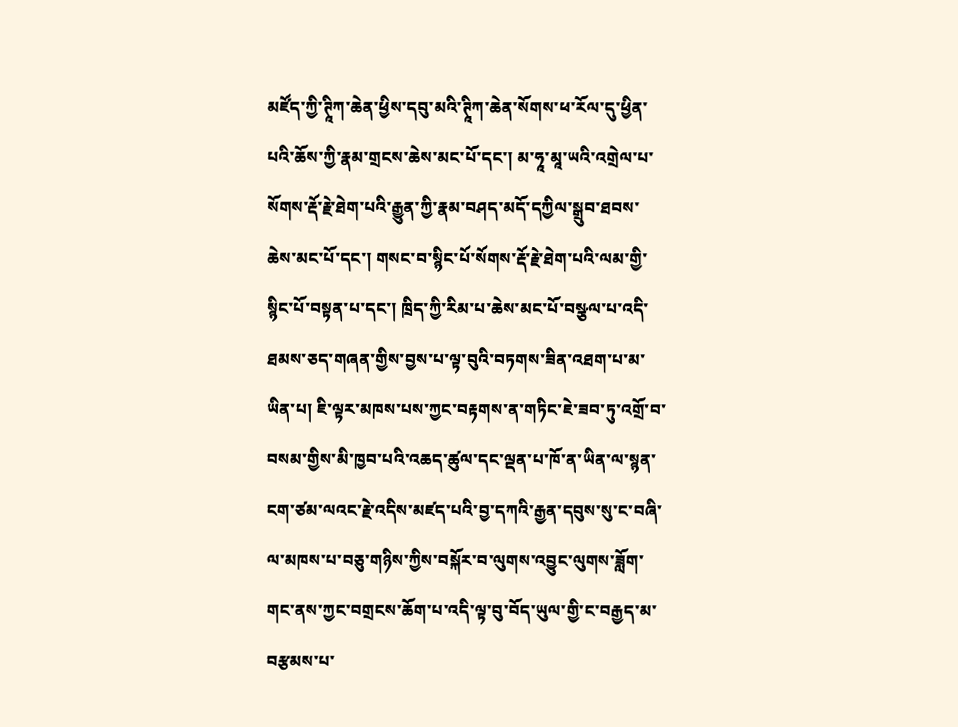མཛོད་ཀྱི་ཊཱིཀ་ཆེན་ཕྱིས་དབུ་མའི་ཊཱིཀ་ཆེན་སོགས་ཕ་རོལ་དུ་ཕྱིན་པའི་ཆོས་ཀྱི་རྣམ་གྲངས་ཆེས་མང་པོ་དང་། མ་ཧཱ་མཱ་ཡའི་འགྲེལ་པ་སོགས་རྡོ་རྗེ་ཐེག་པའི་རྒྱུན་ཀྱི་རྣམ་བཤད་མདོ་དཀྱིལ་སྒྲུབ་ཐབས་ཆེས་མང་པོ་དང་། གསང་བ་སྙིང་པོ་སོགས་རྡོ་རྗེ་ཐེག་པའི་ལམ་གྱི་སྙིང་པོ་བསྟན་པ་དང་། ཁྲིད་ཀྱི་རིམ་པ་ཆེས་མང་པོ་བསྩལ་པ་འདི་ཐམས་ཅད་གཞན་གྱིས་བྱས་པ་ལྟ་བུའི་བཏགས་ཟིན་འཐག་པ་མ་ཡིན་པ། ཇི་ལྟར་མཁས་པས་ཀྱང་བརྟགས་ན་གཏིང་ཇེ་ཟབ་ཏུ་འགྲོ་བ་བསམ་གྱིས་མི་ཁྱབ་པའི་འཆད་ཚུལ་དང་ལྡན་པ་ཁོ་ན་ཡིན་ལ་སྙན་ངག་ཙམ་ལའང་རྗེ་འདིས་མཛད་པའི་བྱ་དཀའི་རྒྱན་དབུས་སུ་ང་བཞི་ལ་མཁས་པ་བཅུ་གཉིས་ཀྱིས་བསྐོར་བ་ལུགས་འབྱུང་ལུགས་ཟློག་གང་ནས་ཀྱང་བགྲངས་ཆོག་པ་འདི་ལྟ་བུ་བོད་ཡུལ་གྱི་ང་བརྒྱད་མ་བརྩམས་པ་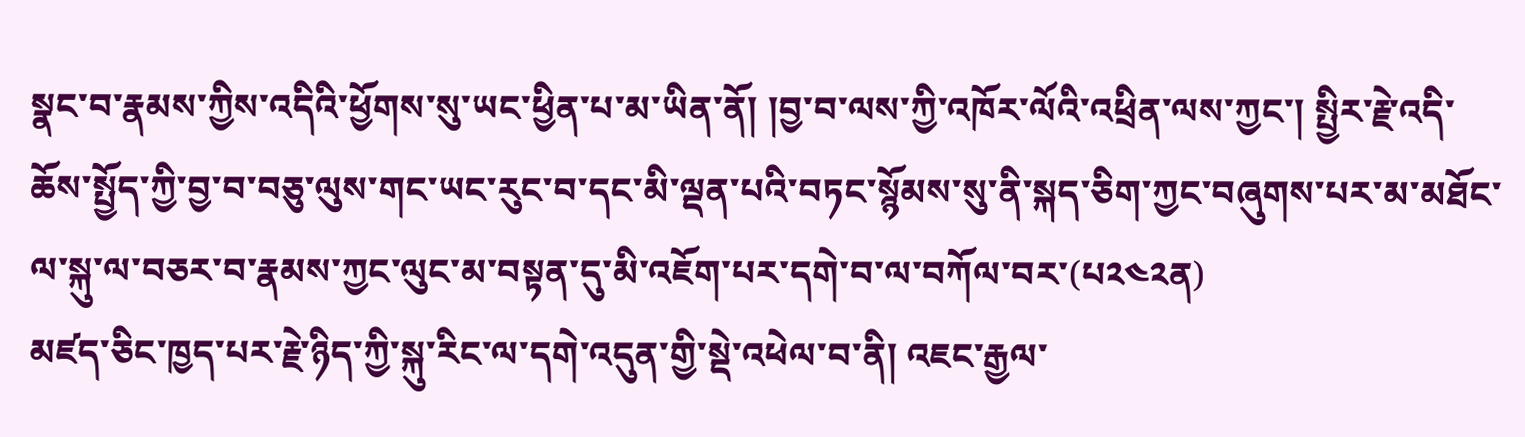སྣང་བ་རྣམས་ཀྱིས་འདིའི་ཕྱོགས་སུ་ཡང་ཕྱིན་པ་མ་ཡིན་ནོ། །བྱ་བ་ལས་ཀྱི་འཁོར་ལོའི་འཕྲིན་ལས་ཀྱང་། སྤྱིར་རྗེ་འདི་ཆོས་སྤྱོད་ཀྱི་བྱ་བ་བཅུ་ལུས་གང་ཡང་རུང་བ་དང་མི་ལྡན་པའི་བཏང་སྙོམས་སུ་ནི་སྐད་ཅིག་ཀྱང་བཞུགས་པར་མ་མཐོང་ལ་སྐུ་ལ་བཅར་བ་རྣམས་ཀྱང་ལུང་མ་བསྟན་དུ་མི་འཇོག་པར་དགེ་བ་ལ་བཀོལ་བར་(པ༢༤༢ན)
མཛད་ཅིང་ཁྱད་པར་རྗེ་ཉིད་ཀྱི་སྐུ་རིང་ལ་དགེ་འདུན་གྱི་སྡེ་འཕེལ་བ་ནི། འཇང་རྒྱལ་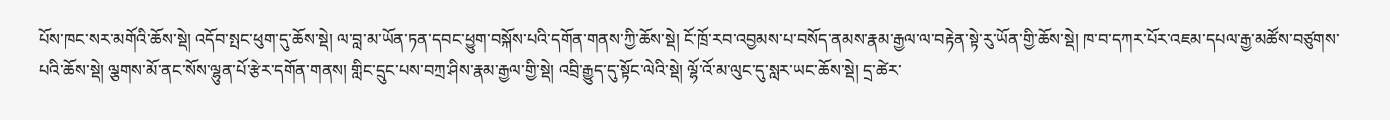པོས་ཁང་སར་མགོའི་ཆོས་སྡེ། འདོབ་སྤང་ཕུག་དུ་ཆོས་སྡེ། ལ་བླ་མ་ཡོན་ཏན་དབང་ཕྱུག་བསྐོས་པའི་དགོན་གནས་ཀྱི་ཆོས་སྡེ། ངོ་ཁྲོ་རབ་འབྱམས་པ་བསོད་ནམས་རྣམ་རྒྱལ་ལ་བརྟེན་སྟེ་རུ་ཡོན་གྱི་ཆོས་སྡེ། ཁ་བ་དཀར་པོར་འཇམ་དཔལ་རྒྱ་མཚོས་བཙུགས་པའི་ཆོས་སྡེ། ལྕགས་མོ་ནང་སོས་ལྷུན་པོ་རྩེར་དགོན་གནས། གླིང་དྲུང་པས་བཀྲ་ཤིས་རྣམ་རྒྱལ་གྱི་སྡེ། འབྲི་རྒྱུད་དུ་སྟོང་ལེའི་སྡེ། ལྷོ་འོ་མ་ལུང་དུ་སླར་ཡང་ཆོས་སྡེ། དྲ་ཚེར་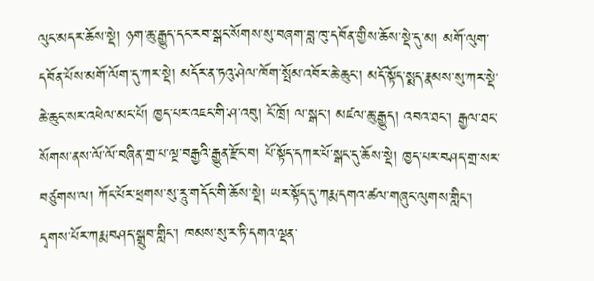ལུང་མདར་ཆོས་སྡེ། ཉག་ཆུ་རྒྱུད་དང་རབ་སྒང་སོགས་སུ་བཞག་བླ་ཁུ་དབོན་གྱིས་ཆོས་སྡེ་དུ་མ། མགོ་ལུག་དབོན་པོས་མགོ་ལོག་དུ་ཀར་སྡེ། མདོར་ན་ཏའུ་ཤེལ་ཁོག་སྤོམ་འབོར་ཆེ་ཆུང་། མདོ་སྟོད་སྨད་རྣམས་སུ་ཀར་སྡེ་ཆེ་ཆུང་སར་འཕེལ་མང་པོ། ཁྱད་པར་འཇང་གི་ཤ་འབུ། ངོ་ཁྲོ། ལ་སྒང་། མཛལ་ཆུ་རྒྱུད། འབའ་ཐང་། རྒྱལ་ཐང་སོགས་ནས་ལོ་ལོ་བཞིན་གྲ་པ་ལྔ་བརྒྱའི་རྒྱུན་རྫོང་བ། པོ་སྟོད་དཀར་པོ་སྒང་དུ་ཆོས་སྡེ། ཁྱད་པར་བཤད་གྲ་སར་བཙུགས་ལ། ཀོང་པོར་ཕྲགས་སུ་རཱུ་གདོང་གི་ཆོས་སྡེ། ཡར་སྟོད་དུ་ཀརྨ་དགའ་ཚལ་གཞུང་ལུགས་གླིང་། དྭགས་པོར་ཀརྨ་བཤད་སྒྲུབ་གླིང་། ཁམས་སུ་ར་ཏི་དགའ་ལྡན་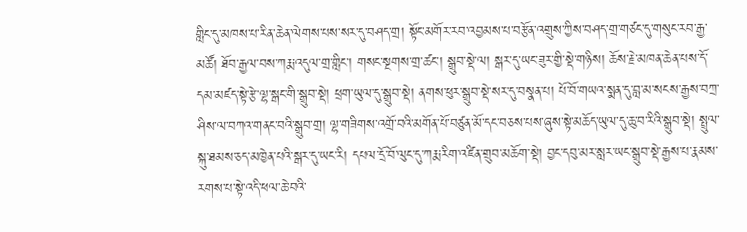གླིང་དུ་མཁས་པ་རིན་ཆེན་ལེགས་པས་སར་དུ་བཤད་གྲ། སྟོང་མགོར་རབ་འབྱམས་པ་བརྩོན་འགྲུས་ཀྱིས་བཤད་གྲ་གཙང་དུ་གསུང་རབ་རྒྱ་མཚོ། ཐོབ་རྒྱལ་བས་ཀརྨ་འདུལ་གྲ་གླིང་། གསང་སྔགས་གྲ་ཚང་། སྒྲུབ་སྡེ་ལ། སྒར་དུ་ཡང་ཟུར་གྱི་སྡེ་གཉིས། ཆོས་རྗེ་མཁན་ཆེན་པས་དོ་དམ་མཛད་སྟེ་རྩེ་ལྷ་སྒང་གི་སྒྲུབ་སྡེ། ཕྲག་ཡུལ་དུ་སྒྲུབ་སྡེ། ནགས་ཕུར་སྒྲུབ་སྡེ་སར་དུ་བསྣན་པ། པོ་བོ་གཡའ་སྨན་དུ་བླ་མ་སངས་རྒྱས་བཀྲ་ཤིས་ལ་བཀའ་གནང་བའི་སྒྲུབ་གྲ། ལྷ་གཟིགས་འགྲོ་བའི་མགོན་པོ་བཙུན་མོ་དང་བཅས་པས་ཞུས་སྟེ་མཆོད་ཡུལ་དུ་ཆུ་བ་རིའི་སྒྲུབ་སྡེ། སྤྲུལ་སྐུ་ཐམས་ཅད་མཁྱེན་པའི་སྒར་དུ་ཡང་རི། དཔལ་དྲོ་བོ་ལུང་དུ་ཀརྨ་རིག་འཛིན་གྲུབ་མཆོག་སྡེ། བྱང་དབུ་མར་སླར་ཡང་སྒྲུབ་སྡེ་རྒྱས་པ་རྣམས་རགས་པ་སྟེ་འདི་ཕལ་ཆེ་བའི་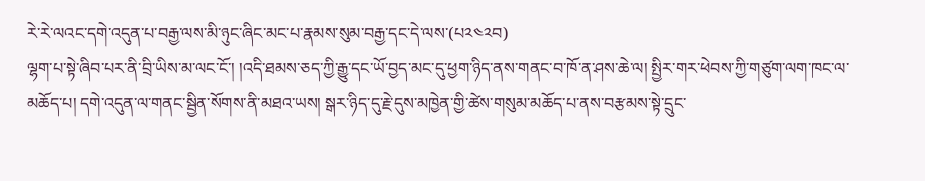རེ་རེ་ལའང་དགེ་འདུན་པ་བརྒྱ་ལས་མི་ཉུང་ཞིང་མང་པ་རྣམས་སུམ་བརྒྱ་དང་དེ་ལས་(པ༢༤༢བ)
ལྷག་པ་སྟེ་ཞིབ་པར་ནི་བྲི་ཡིས་མ་ལང་ངོ་། །འདི་ཐམས་ཅད་ཀྱི་རྒྱུ་དང་ཡོ་བྱད་མང་དུ་ཕྱག་ཉིད་ནས་གནང་བ་ཁོ་ན་ཤས་ཆེ་ལ། སྤྱིར་གར་ཕེབས་ཀྱི་གཙུག་ལག་ཁང་ལ་མཆོད་པ། དགེ་འདུན་ལ་གནང་སྦྱིན་སོགས་ནི་མཐའ་ཡས། སྒར་ཉིད་དུ་རྗེ་དུས་མཁྱེན་གྱི་ཚེས་གསུམ་མཆོད་པ་ནས་བརྩམས་སྟེ་དྲུང་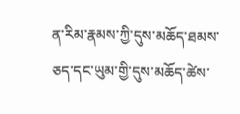ན་རིམ་རྣམས་ཀྱི་དུས་མཆོད་ཐམས་ཅད་དང་ཡུམ་གྱི་དུས་མཆོད་ཚེས་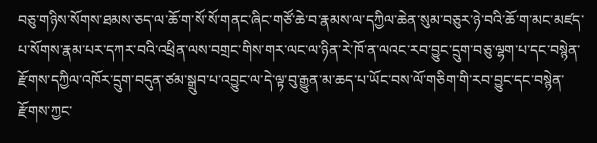བཅུ་གཉིས་སོགས་ཐམས་ཅད་ལ་ཆོ་ག་སོ་སོ་གནང་ཞིང་གཙོ་ཆེ་བ་རྣམས་ལ་དཀྱིལ་ཆེན་སུམ་བཅུར་ཉེ་བའི་ཆོ་ག་མང་མཛད་པ་སོགས་རྣམ་པར་དཀར་བའི་འཕྲིན་ལས་བགྲང་གིས་གར་ལང་ལ་ཉིན་རེ་ཁོ་ན་ལའང་རབ་བྱུང་དྲུག་བཅུ་ལྷག་པ་དང་བསྙེན་རྫོགས་དཀྱིལ་འཁོར་དྲུག་བདུན་ཙམ་སྒྲུབ་པ་འབྱུང་ལ་དེ་ལྟ་བུ་རྒྱུན་མ་ཆད་པ་ཡོང་བས་ལོ་གཅིག་གི་རབ་བྱུང་དང་བསྙེན་རྫོགས་ཀྱང་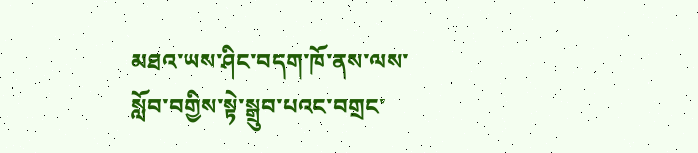མཐའ་ཡས་ཤིང་བདག་ཁོ་ནས་ལས་སློབ་བགྱིས་སྟེ་སྒྲུབ་པའང་བགྲང་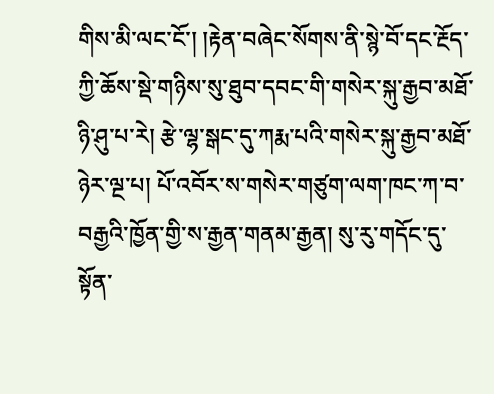གིས་མི་ལང་ངོ་། །རྟེན་བཞེང་སོགས་ནི་སྙེ་བོ་དང་རྔོད་ཀྱི་ཆོས་སྡེ་གཉིས་སུ་ཐུབ་དབང་གི་གསེར་སྐུ་རྒྱབ་མཐོ་ཉི་ཤུ་པ་རེ། རྩེ་ལྷ་སྒང་དུ་ཀརྨ་པའི་གསེར་སྐུ་རྒྱབ་མཐོ་ཉེར་ལྔ་པ། པོ་འབོར་ས་གསེར་གཙུག་ལག་ཁང་ཀ་བ་བརྒྱའི་ཁྱོན་གྱི་ས་རྒྱན་གནམ་རྒྱན། སུ་རུ་གདོང་དུ་སྟོན་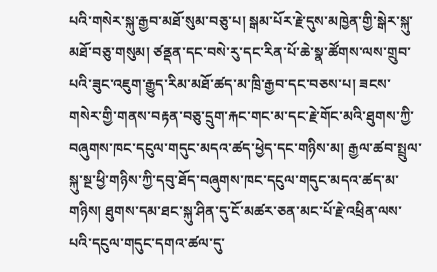པའི་གསེར་སྐུ་རྒྱབ་མཐོ་སུམ་བཅུ་པ། སྒམ་པོར་རྗེ་དུས་མཁྱེན་གྱི་སྒེར་སྐུ་མཐོ་བཅུ་གསུམ། ཙནྡན་དང་བསེ་རུ་དང་རིན་པོ་ཆེ་སྣ་ཚོགས་ལས་གྲུབ་པའི་ཟུང་འཇུག་རྒྱུད་རིམ་མཐོ་ཚད་མ་ཁྲི་རྒྱབ་དང་བཅས་པ། ཟངས་གསེར་གྱི་གནས་བརྟན་བཅུ་དྲུག་རྐང་གང་མ་དང་རྗེ་གོང་མའི་ཐུགས་ཀྱི་བཞུགས་ཁང་དངུལ་གདུང་མདའ་ཚད་ཕྱེད་དང་གཉིས་མ། རྒྱལ་ཚབ་སྤྲུལ་སྐུ་སྔ་ཕྱི་གཉིས་ཀྱི་དབུ་ཐོད་བཞུགས་ཁང་དངུལ་གདུང་མདའ་ཚད་མ་གཉིས། ཐུགས་དམ་ཐང་སྐུ་ཤིན་དུ་ངོ་མཚར་ཅན་མང་པོ་རྗེ་འཕྲིན་ལས་པའི་དངུལ་གདུང་དགའ་ཚལ་དུ་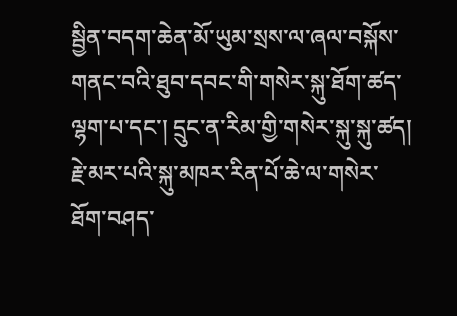སྦྱིན་བདག་ཆེན་མོ་ཡུམ་སྲས་ལ་ཞལ་བསྐོས་གནང་བའི་ཐུབ་དབང་གི་གསེར་སྐུ་ཐོག་ཚད་ལྷག་པ་དང་། དྲུང་ན་རིམ་གྱི་གསེར་སྐུ་སྐུ་ཚད། རྗེ་མར་པའི་སྐུ་མཁར་རིན་པོ་ཆེ་ལ་གསེར་ཐོག་བཤད་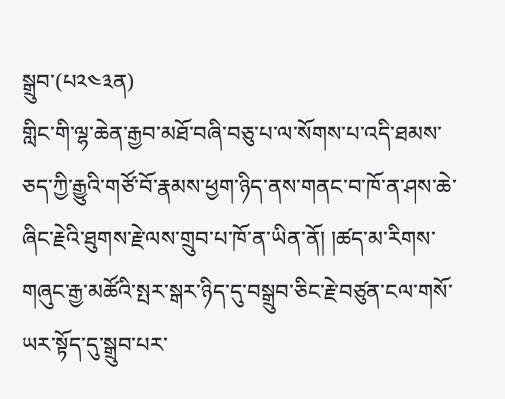སྒྲུབ་(པ༢༤༣ན)
གླིང་གི་ལྷ་ཆེན་རྒྱབ་མཐོ་བཞི་བཅུ་པ་ལ་སོགས་པ་འདི་ཐམས་ཅད་ཀྱི་རྒྱུའི་གཙོ་བོ་རྣམས་ཕྱག་ཉིད་ནས་གནང་བ་ཁོ་ན་ཤས་ཆེ་ཞིང་རྗེའི་ཐུགས་རྗེ་ལས་གྲུབ་པ་ཁོ་ན་ཡིན་ནོ། །ཚད་མ་རིགས་གཞུང་རྒྱ་མཚོའི་སྤར་སྒར་ཉིད་དུ་བསྒྲུབ་ཅིང་རྗེ་བཙུན་ངལ་གསོ་ཡར་སྟོད་དུ་སྒྲུབ་པར་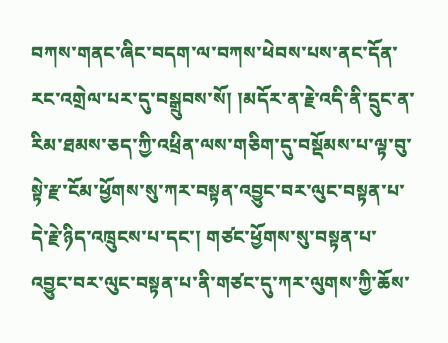བཀས་གནང་ཞིང་བདག་ལ་བཀས་ཕེབས་པས་ནང་དོན་རང་འགྲེལ་པར་དུ་བསྒྲུབས་སོ། །མདོར་ན་རྗེ་འདི་ནི་དྲུང་ན་རིམ་ཐམས་ཅད་ཀྱི་འཕྲིན་ལས་གཅིག་དུ་བསྡོམས་པ་ལྟ་བུ་སྟེ་རྫ་ངོམ་ཕྱོགས་སུ་ཀར་བསྟན་འབྱུང་བར་ལུང་བསྟན་པ་དེ་རྗེ་ཉིད་འཁྲུངས་པ་དང་། གཙང་ཕྱོགས་སུ་བསྟན་པ་འབྱུང་བར་ལུང་བསྟན་པ་ནི་གཙང་དུ་ཀར་ལུགས་ཀྱི་ཆོས་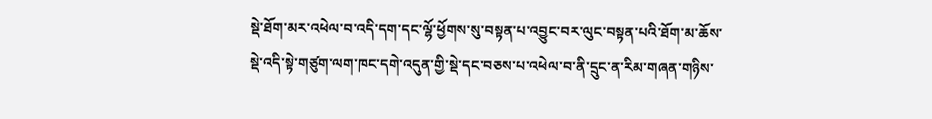སྡེ་ཐོག་མར་འཕེལ་བ་འདི་དག་དང་ལྷོ་ཕྱོགས་སུ་བསྟན་པ་འབྱུང་བར་ལུང་བསྟན་པའི་ཐོག་མ་ཆོས་སྡེ་འདི་སྟེ་གཙུག་ལག་ཁང་དགེ་འདུན་གྱི་སྡེ་དང་བཅས་པ་འཕེལ་བ་ནི་དྲུང་ན་རིམ་གཞན་གཉིས་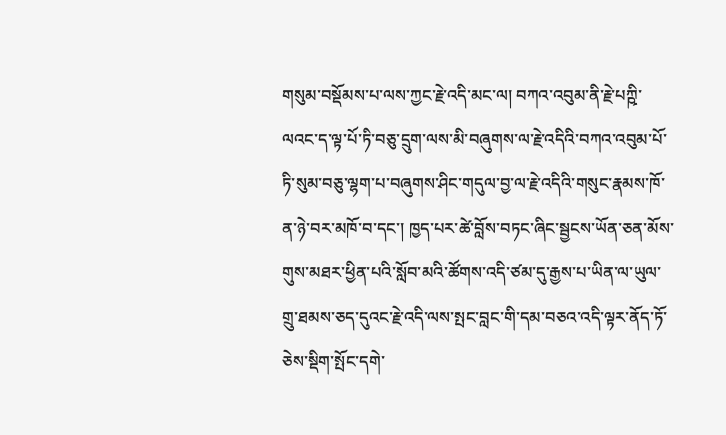གསུམ་བསྡོམས་པ་ལས་ཀྱང་རྗེ་འདི་མང་ལ། བཀའ་འབུམ་ནི་རྗེ་པཀྵི་ལའང་ད་ལྟ་པོ་ཏི་བཅུ་དྲུག་ལས་མི་བཞུགས་ལ་རྗེ་འདིའི་བཀའ་འབུམ་པོ་ཏི་སུམ་བཅུ་ལྷག་པ་བཞུགས་ཤིང་གདུལ་བྱ་ལ་རྗེ་འདིའི་གསུང་རྣམས་ཁོ་ན་ཉེ་བར་མཁོ་བ་དང་། ཁྱད་པར་ཚེ་བློས་བཏང་ཞིང་སྦྱངས་ཡོན་ཅན་མོས་གུས་མཐར་ཕྱིན་པའི་སློབ་མའི་ཚོགས་འདི་ཙམ་དུ་རྒྱས་པ་ཡིན་ལ་ཡུལ་གྲུ་ཐམས་ཅད་དུའང་རྗེ་འདི་ལས་སྤང་བླང་གི་དམ་བཅའ་འདི་ལྟར་ནོད་ཏོ་ཅེས་སྡིག་སྤོང་དགེ་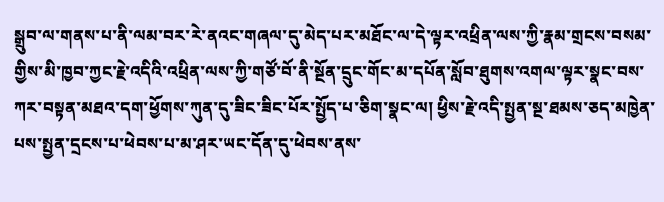སྒྲུབ་ལ་གནས་པ་ནི་ལམ་བར་རེ་ནའང་གཞལ་དུ་མེད་པར་མཐོང་ལ་དེ་ལྟར་འཕྲིན་ལས་ཀྱི་རྣམ་གྲངས་བསམ་གྱིས་མི་ཁྱབ་ཀྱང་རྗེ་འདིའི་འཕྲིན་ལས་ཀྱི་གཙོ་བོ་ནི་སྔོན་དྲུང་གོང་མ་དཔོན་སློབ་ཐུགས་འགལ་ལྟར་སྣང་བས་ཀར་བསྟན་མཐའ་དག་ཕྱོགས་ཀུན་དུ་ཟིང་ཟིང་པོར་སྤྱོད་པ་ཅིག་སྣང་ལ། ཕྱིས་རྗེ་འདི་སྤྱན་སྔ་ཐམས་ཅད་མཁྱེན་པས་སྤྱན་དྲངས་པ་ཕེབས་པ་མ་ཤར་ཡང་དོན་དུ་ཕེབས་ནས་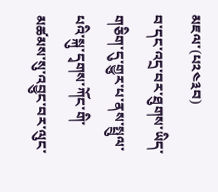མཇལ་(པ༢༤༣བ)
བ་དང་འདྲ་བར་ཐུགས་ཡིད་གཅིག་དུ་གྱུར་པ་ནས་སྤྲུལ་པའི་སྐུ་དྭགས་ཀོང་གི་མཚམས་སུ་འབྱུང་བར་ལུང་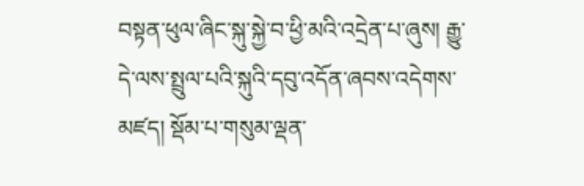བསྟན་ཕུལ་ཞིང་སྐུ་སྐྱེ་བ་ཕྱི་མའི་འདྲེན་པ་ཞུས། རྒྱུ་དེ་ལས་སྤྲུལ་པའི་སྐུའི་དབུ་འདོན་ཞབས་འདེགས་མཛད། སྡོམ་པ་གསུམ་ལྡན་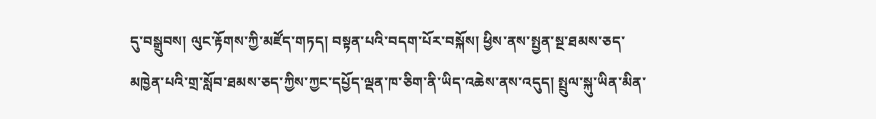དུ་བསྒྲུབས། ལུང་རྟོགས་ཀྱི་མཛོད་གཏད། བསྟན་པའི་བདག་པོར་བསྐོས། ཕྱིས་ནས་སྤྱན་སྔ་ཐམས་ཅད་མཁྱེན་པའི་གྲ་སློབ་ཐམས་ཅད་ཀྱིས་ཀྱང་དཔྱོད་ལྡན་ཁ་ཅིག་ནི་ཡིད་འཆེས་ནས་འདུད། སྤྲུལ་སྐུ་ཡིན་མིན་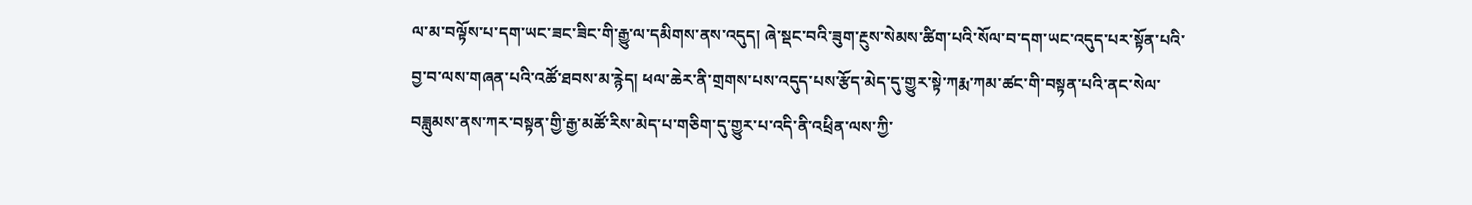ལ་མ་བལྟོས་པ་དག་ཡང་ཟང་ཟིང་གི་རྒྱུ་ལ་དམིགས་ནས་འདུད། ཞེ་སྡང་བའི་ཟུག་རྔུས་སེམས་ཚིག་པའི་སོལ་བ་དག་ཡང་འདུད་པར་སྟོན་པའི་བྱ་བ་ལས་གཞན་པའི་འཚོ་ཐབས་མ་རྙེད། ཕལ་ཆེར་ནི་གྲགས་པས་འདུད་པས་རྩོད་མེད་དུ་གྱུར་སྟེ་ཀརྨ་ཀམ་ཚང་གི་བསྟན་པའི་ནང་སེལ་བཟླུམས་ནས་ཀར་བསྟན་གྱི་རྒྱ་མཚོ་རིས་མེད་པ་གཅིག་དུ་གྱུར་པ་འདི་ནི་འཕྲིན་ལས་ཀྱི་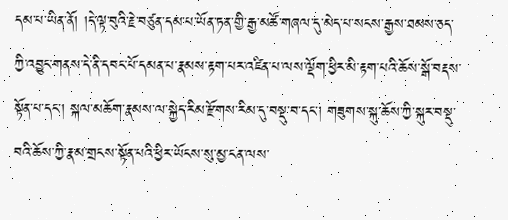དམ་པ་ཡིན་ནོ། །དེ་ལྟ་བུའི་རྗེ་བཙུན་དམ་པ་ཡོན་ཏན་གྱི་རྒྱ་མཚོ་གཞལ་དུ་མེད་པ་སངས་རྒྱས་ཐམས་ཅད་ཀྱི་འབྱུང་གནས་དེ་ནི་དབང་པོ་དམན་པ་རྣམས་རྟག་པར་འཛིན་པ་ལས་ལྡོག་ཕྱིར་མི་རྟག་པའི་ཆོས་སྒོ་བརྡས་སྟོན་པ་དང་། སྐལ་མཆོག་རྣམས་ལ་སྐྱེད་རིམ་རྫོགས་རིམ་དུ་བསྡུ་བ་དང་། གཟུགས་སྐུ་ཆོས་ཀྱི་སྐུར་བསྡུ་བའི་ཆོས་ཀྱི་རྣམ་གྲངས་སྟོན་པའི་ཕྱིར་ཡོངས་སུ་མྱ་ངན་ལས་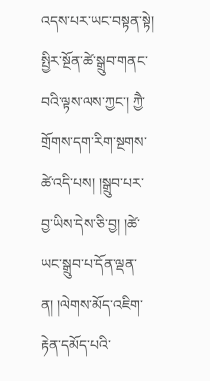འདས་པར་ཡང་བསྟན་སྟེ། སྤྱིར་སྔོན་ཚེ་སྒྲུབ་གནང་བའི་ལྟས་ལས་ཀྱང་། ཀྱཻ་གྲོགས་དག་རིག་སྔགས་ཚེ་འདི་པས། །སྒྲུབ་པར་བྱ་ཡིས་དེས་ཅི་བྱ། །ཚེ་ཡང་སྒྲུབ་པ་དོན་ལྡན་ན། །ལེགས་མོད་འཇིག་རྟེན་དམོད་པའི་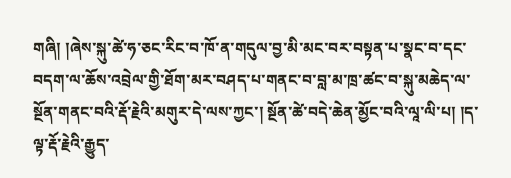གཞི། །ཞེས་སྐུ་ཚེ་ཧ་ཅང་རིང་བ་ཁོ་ན་གདུལ་བྱ་མི་མང་བར་བསྟན་པ་སྣང་བ་དང་བདག་ལ་ཆོས་འབྲེལ་གྱི་ཐོག་མར་བཤད་པ་གནང་བ་བླ་མ་ཁྲ་ཚང་བ་སྐུ་མཆེད་ལ་སྔོན་གནང་བའི་རྡོ་རྗེའི་མགུར་དེ་ལས་ཀྱང་། སྔོན་ཚེ་བདེ་ཆེན་མྱོང་བའི་ལཱ་ལི་པ། །ད་ལྟ་རྡོ་རྗེའི་རྒྱུད་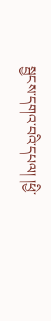སྦྱངས་དགའ་བའི་དཔལ། །ཕྱི་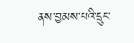ནས་བྱམས་པའི་དྲུང་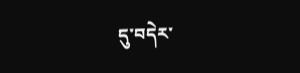དུ་བདེར་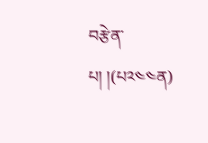བརྩེན་པ། །(པ༢༤༤ན)